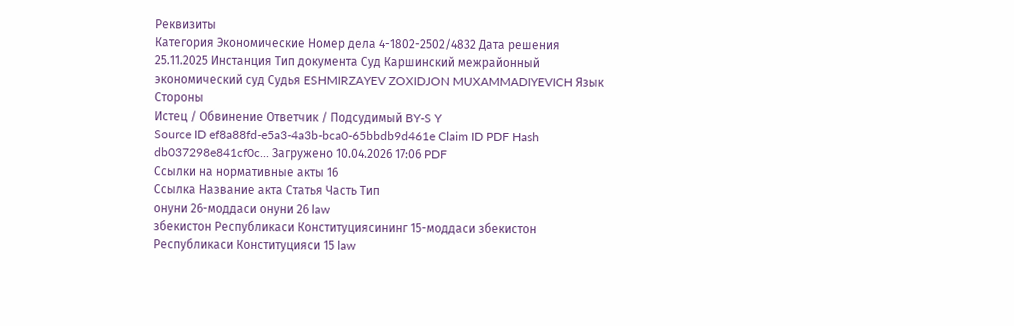Реквизиты
Категория Экономические Номер дела 4-1802-2502/4832 Дата решения 25.11.2025 Инстанция Тип документа Суд Каршинский межрайонный экономический суд Судья ESHMIRZAYEV ZOXIDJON MUXAMMADIYEVICH Язык
Стороны
Истец / Обвинение Ответчик / Подсудимый BY-S Y
Source ID ef8a88fd-e5a3-4a3b-bca0-65bbdb9d461e Claim ID PDF Hash db037298e841cf0c... Загружено 10.04.2026 17:06 PDF
Ссылки на нормативные акты 16
Ссылка Название акта Статья Часть Тип
онуни 26-моддаси онуни 26 law
збекистон Республикаси Конституциясининг 15-моддаси збекистон Республикаси Конституцияси 15 law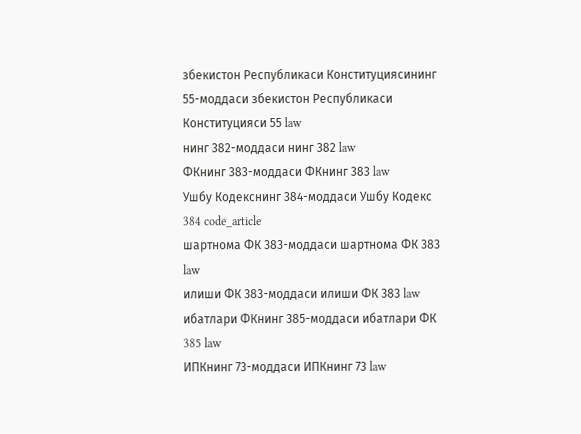збекистон Республикаси Конституциясининг 55-моддаси збекистон Республикаси Конституцияси 55 law
нинг 382-моддаси нинг 382 law
ФКнинг 383-моддаси ФКнинг 383 law
Ушбу Кодекснинг 384-моддаси Ушбу Кодекс 384 code_article
шартнома ФК 383-моддаси шартнома ФК 383 law
илиши ФК 383-моддаси илиши ФК 383 law
ибатлари ФКнинг 385-моддаси ибатлари ФК 385 law
ИПКнинг 73-моддаси ИПКнинг 73 law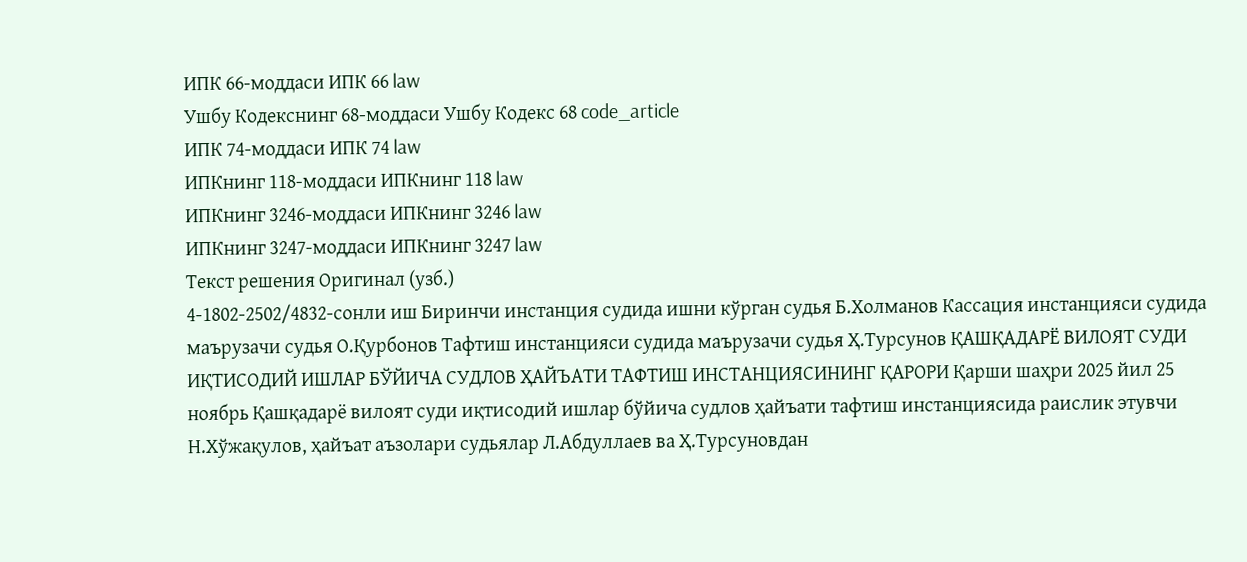ИПК 66-моддаси ИПК 66 law
Ушбу Кодекснинг 68-моддаси Ушбу Кодекс 68 code_article
ИПК 74-моддаси ИПК 74 law
ИПКнинг 118-моддаси ИПКнинг 118 law
ИПКнинг 3246-моддаси ИПКнинг 3246 law
ИПКнинг 3247-моддаси ИПКнинг 3247 law
Текст решения Оригинал (узб.)
4-1802-2502/4832-сонли иш Биринчи инстанция судида ишни кўрган судья Б.Холманов Кассация инстанцияси судида маърузачи судья О.Қурбонов Тафтиш инстанцияси судида маърузачи судья Ҳ.Турсунов ҚАШҚАДАРЁ ВИЛОЯТ СУДИ ИҚТИСОДИЙ ИШЛАР БЎЙИЧА СУДЛОВ ҲАЙЪАТИ ТАФТИШ ИНСТАНЦИЯСИНИНГ ҚАРОРИ Қарши шаҳри 2025 йил 25 ноябрь Қашқадарё вилоят суди иқтисодий ишлар бўйича судлов ҳайъати тафтиш инстанциясида раислик этувчи Н.Хўжақулов, ҳайъат аъзолари судьялар Л.Абдуллаев ва Ҳ.Турсуновдан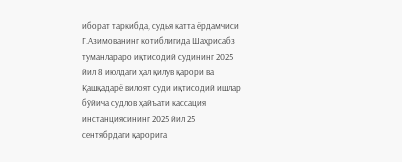иборат таркибда, судья катта ёрдамчиси Г.Азимованинг котиблигида Шаҳрисабз туманлараро иқтисодий судининг 2025 йил 8 июлдаги ҳал қилув қарори ва Қашқадарё вилоят суди иқтисодий ишлар бўйича судлов ҳайъати кассация инстанциясининг 2025 йил 25 сентябрдаги қарорига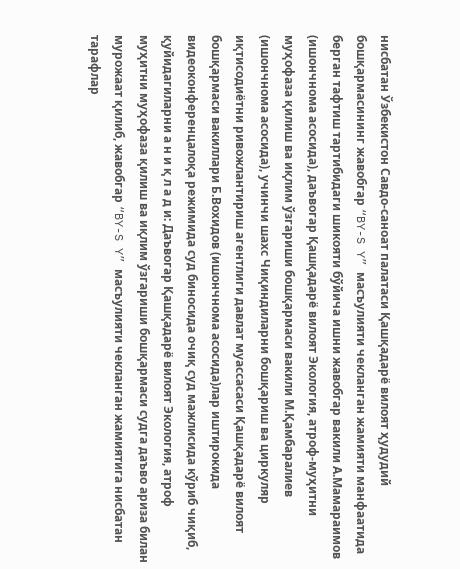нисбатан Ўзбекистон Савдо-саноат палатаси Қашқадарё вилоят ҳудудий бошқармасининг жавобгар “BY-S Y” масъулияти чекланган жамияти манфаатида берган тафтиш тартибидаги шикояти бўйича ишни жавобгар вакили А.Мамараимов (ишончнома асосида), даъвогар Қашқадарё вилоят Экология, атроф-муҳитни муҳофаза қилиш ва иқлим ўзгариши бошқармаси вакили М.Қамбаралиев (ишончнома асосида), учинчи шахс Чиқиндиларни бошқариш ва циркуляр иқтисодиётни ривожлантириш агентлиги давлат муассасаси Қашқадарё вилоят бошқармаси вакиллари Б.Вохидов (ишончнома асосида)лар иштирокида видеоконференцалоқа режимида суд биносида очиқ суд мажлисида кўриб чиқиб, қуйидагиларни а н и қ л а д и: Даъвогар Қашқадарё вилоят Экология, атроф муҳитни муҳофаза қилиш ва иқлим ўзгариши бошқармаси судга даъво ариза билан мурожаат қилиб, жавобгар “BY-S Y” масъулияти чекланган жамиятига нисбатан тарафлар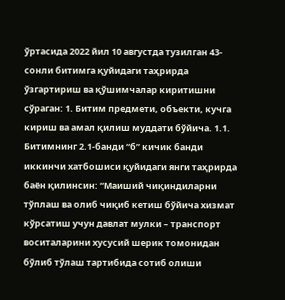ўртасида 2022 йил 10 августда тузилган 43-сонли битимга қуйидаги таҳрирда ўзгартириш ва қўшимчалар киритишни сўраган: 1. Битим предмети, объекти, кучга кириш ва амал қилиш муддати бўйича. 1.1. Битимнинг 2.1-банди “б” кичик банди иккинчи хатбошиси қуйидаги янги таҳрирда баён қилинсин: “Маиший чиқиндиларни тўплаш ва олиб чиқиб кетиш бўйича хизмат кўрсатиш учун давлат мулки – транспорт воситаларини хусусий шерик томонидан бўлиб тўлаш тартибида сотиб олиши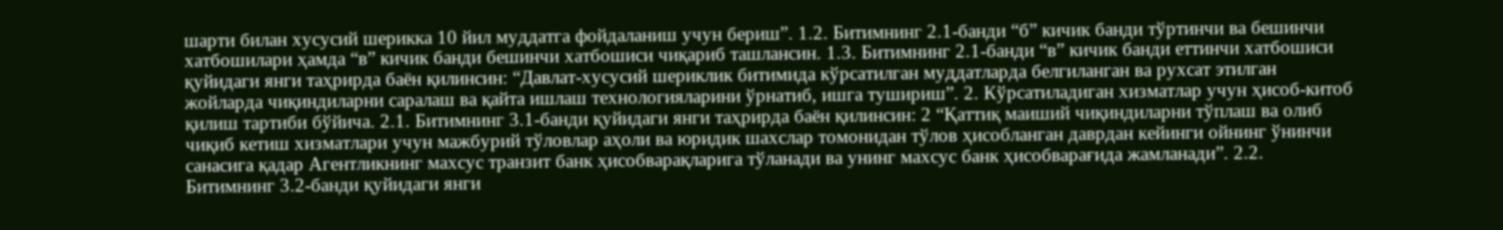шарти билан хусусий шерикка 10 йил муддатга фойдаланиш учун бериш”. 1.2. Битимнинг 2.1-банди “б” кичик банди тўртинчи ва бешинчи хатбошилари ҳамда “в” кичик банди бешинчи хатбошиси чиқариб ташлансин. 1.3. Битимнинг 2.1-банди “в” кичик банди еттинчи хатбошиси қуйидаги янги таҳрирда баён қилинсин: “Давлат-хусусий шериклик битимида кўрсатилган муддатларда белгиланган ва рухсат этилган жойларда чиқиндиларни саралаш ва қайта ишлаш технологияларини ўрнатиб, ишга тушириш”. 2. Кўрсатиладиган хизматлар учун ҳисоб-китоб қилиш тартиби бўйича. 2.1. Битимнинг 3.1-банди қуйидаги янги таҳрирда баён қилинсин: 2 “Қаттиқ маиший чиқиндиларни тўплаш ва олиб чиқиб кетиш хизматлари учун мажбурий тўловлар аҳоли ва юридик шахслар томонидан тўлов ҳисобланган даврдан кейинги ойнинг ўнинчи санасига қадар Агентликнинг махсус транзит банк ҳисобварақларига тўланади ва унинг махсус банк ҳисобварағида жамланади”. 2.2. Битимнинг 3.2-банди қуйидаги янги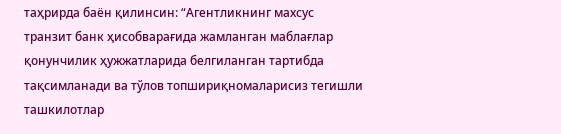таҳрирда баён қилинсин: “Агентликнинг махсус транзит банк ҳисобварағида жамланган маблағлар қонунчилик ҳужжатларида белгиланган тартибда тақсимланади ва тўлов топшириқномаларисиз тегишли ташкилотлар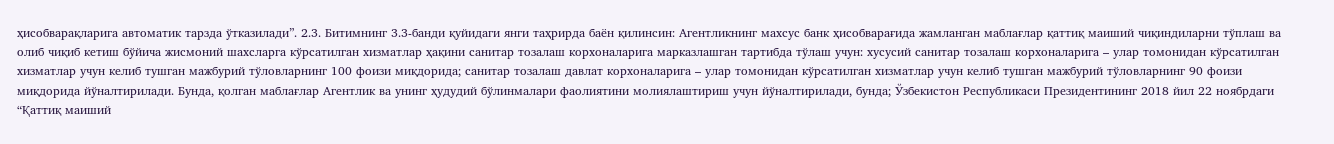ҳисобварақларига автоматик тарзда ўтказилади”. 2.3. Битимнинг 3.3-банди қуйидаги янги таҳрирда баён қилинсин: Агентликнинг махсус банк ҳисобварағида жамланган маблағлар қаттиқ маиший чиқиндиларни тўплаш ва олиб чиқиб кетиш бўйича жисмоний шахсларга кўрсатилган хизматлар ҳақини санитар тозалаш корхоналарига марказлашган тартибда тўлаш учун: хусусий санитар тозалаш корхоналарига – улар томонидан кўрсатилган хизматлар учун келиб тушган мажбурий тўловларнинг 100 фоизи миқдорида; санитар тозалаш давлат корхоналарига – улар томонидан кўрсатилган хизматлар учун келиб тушган мажбурий тўловларнинг 90 фоизи миқдорида йўналтирилади. Бунда, қолган маблағлар Агентлик ва унинг ҳудудий бўлинмалари фаолиятини молиялаштириш учун йўналтирилади, бунда; Ўзбекистон Республикаси Президентининг 2018 йил 22 ноябрдаги “Қаттиқ маиший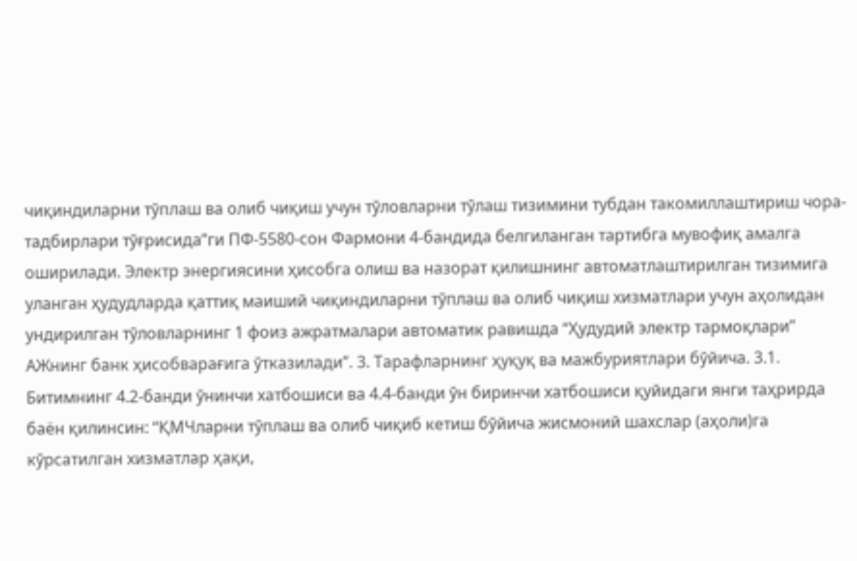чиқиндиларни тўплаш ва олиб чиқиш учун тўловларни тўлаш тизимини тубдан такомиллаштириш чора-тадбирлари тўғрисида”ги ПФ-5580-сон Фармони 4-бандида белгиланган тартибга мувофиқ амалга оширилади. Электр энергиясини ҳисобга олиш ва назорат қилишнинг автоматлаштирилган тизимига уланган ҳудудларда қаттиқ маиший чиқиндиларни тўплаш ва олиб чиқиш хизматлари учун аҳолидан ундирилган тўловларнинг 1 фоиз ажратмалари автоматик равишда “Ҳудудий электр тармоқлари” АЖнинг банк ҳисобварағига ўтказилади”. 3. Тарафларнинг ҳуқуқ ва мажбуриятлари бўйича. 3.1. Битимнинг 4.2-банди ўнинчи хатбошиси ва 4.4-банди ўн биринчи хатбошиси қуйидаги янги таҳрирда баён қилинсин: “ҚМЧларни тўплаш ва олиб чиқиб кетиш бўйича жисмоний шахслар (аҳоли)га кўрсатилган хизматлар ҳақи,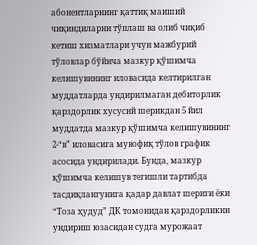абонентларнинг қаттиқ маиший чиқиндиларни тўплаш ва олиб чиқиб кетиш хизматлари учун мажбурий тўловлар бўйича мазкур қўшимча келишувининг иловасида келтирилган муддатларда ундирилмаган дебиторлик қарздорлик хусусий шерикдан 5 йил муддатда мазкур қўшимча келишувининг 2-“в” иловасига мувофиқ тўлов график асосида ундирилади. Бунда, мазкур қўшимча келишув тегишли тартибда тасдиқлангунига қадар давлат шериги ёки “Тоза ҳудуд” ДК томонидан қарздорликни ундириш юзасидан судга мурожаат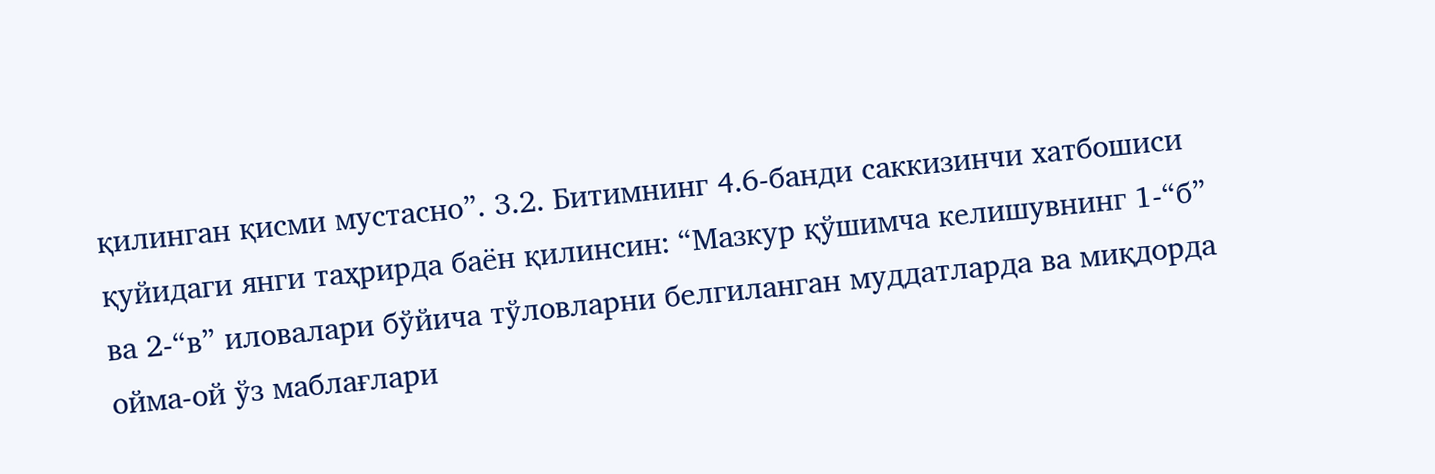қилинган қисми мустасно”. 3.2. Битимнинг 4.6-банди саккизинчи хатбошиси қуйидаги янги таҳрирда баён қилинсин: “Мазкур қўшимча келишувнинг 1-“б” ва 2-“в” иловалари бўйича тўловларни белгиланган муддатларда ва миқдорда ойма-ой ўз маблағлари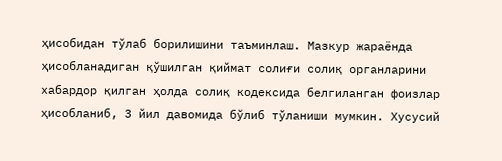ҳисобидан тўлаб борилишини таъминлаш. Мазкур жараёнда ҳисобланадиган қўшилган қиймат солиғи солиқ органларини хабардор қилган ҳолда солиқ кодексида белгиланган фоизлар ҳисобланиб, 3 йил давомида бўлиб тўланиши мумкин. Хусусий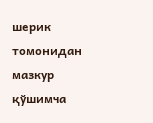шерик томонидан мазкур қўшимча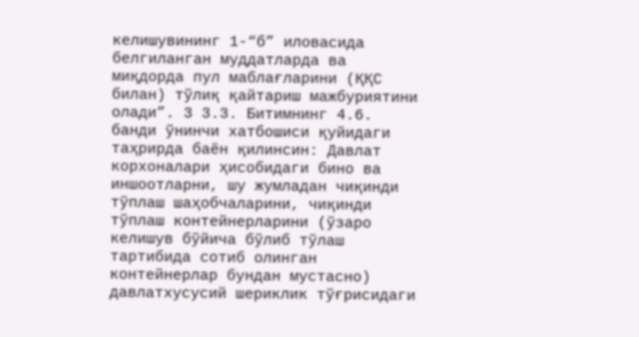келишувининг 1-“б” иловасида белгиланган муддатларда ва миқдорда пул маблағларини (ҚҚС билан) тўлиқ қайтариш мажбуриятини олади”. 3 3.3. Битимнинг 4.6. банди ўнинчи хатбошиси қуйидаги таҳрирда баён қилинсин: Давлат корхоналари ҳисобидаги бино ва иншоотларни, шу жумладан чиқинди тўплаш шаҳобчаларини, чиқинди тўплаш контейнерларини (ўзаро келишув бўйича бўлиб тўлаш тартибида сотиб олинган контейнерлар бундан мустасно) давлатхусусий шериклик тўғрисидаги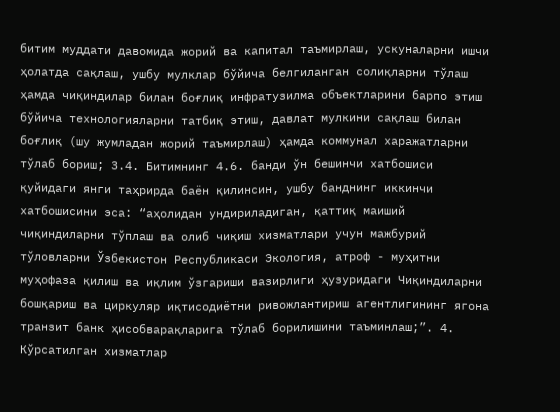битим муддати давомида жорий ва капитал таъмирлаш, ускуналарни ишчи ҳолатда сақлаш, ушбу мулклар бўйича белгиланган солиқларни тўлаш ҳамда чиқиндилар билан боғлиқ инфратузилма объектларини барпо этиш бўйича технологияларни татбиқ этиш, давлат мулкини сақлаш билан боғлиқ (шу жумладан жорий таъмирлаш) ҳамда коммунал харажатларни тўлаб бориш; 3.4. Битимнинг 4.6. банди ўн бешинчи хатбошиси қуйидаги янги таҳрирда баён қилинсин, ушбу банднинг иккинчи хатбошисини эса: “аҳолидан ундириладиган, қаттиқ маиший чиқиндиларни тўплаш ва олиб чиқиш хизматлари учун мажбурий тўловларни Ўзбекистон Республикаси Экология, атроф - муҳитни муҳофаза қилиш ва иқлим ўзгариши вазирлиги ҳузуридаги Чиқиндиларни бошқариш ва циркуляр иқтисодиётни ривожлантириш агентлигининг ягона транзит банк ҳисобварақларига тўлаб борилишини таъминлаш;”. 4. Кўрсатилган хизматлар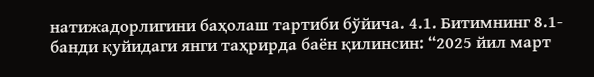натижадорлигини баҳолаш тартиби бўйича. 4.1. Битимнинг 8.1-банди қуйидаги янги таҳрирда баён қилинсин: “2025 йил март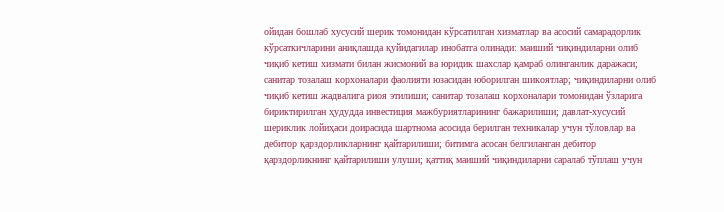ойидан бошлаб хусусий шерик томонидан кўрсатилган хизматлар ва асосий самарадорлик кўрсаткичларини аниқлашда қуйидагилар инобатга олинади: маиший чиқиндиларни олиб чиқиб кетиш хизмати билан жисмоний ва юридик шахслар қамраб олинганлик даражаси; санитар тозалаш корхоналари фаолияти юзасидан юборилган шикоятлар; чиқиндиларни олиб чиқиб кетиш жадвалига риоя этилиши; санитар тозалаш корхоналари томонидан ўзларига бириктирилган ҳудудда инвестиция мажбуриятларининг бажарилиши; давлат-хусусий шериклик лойиҳаси доирасида шартнома асосида берилган техникалар учун тўловлар ва дебитор қарздорликларнинг қайтарилиши; битимга асосан белгиланган дебитор қарздорликнинг қайтарилиши улуши; қаттиқ маиший чиқиндиларни саралаб тўплаш учун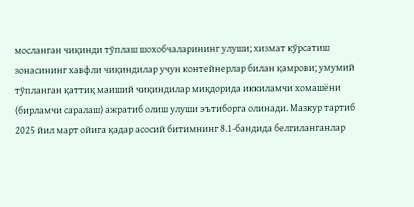мосланган чиқинди тўплаш шохобчаларининг улуши; хизмат кўрсатиш зонасининг хавфли чиқиндилар учун контейнерлар билан қамрови; умумий тўпланган қаттиқ маиший чиқиндилар миқдорида иккиламчи хомашёни (бирламчи саралаш) ажратиб олиш улуши эътиборга олинади. Мазкур тартиб 2025 йил март ойига қадар асосий битимнинг 8.1-бандида белгиланганлар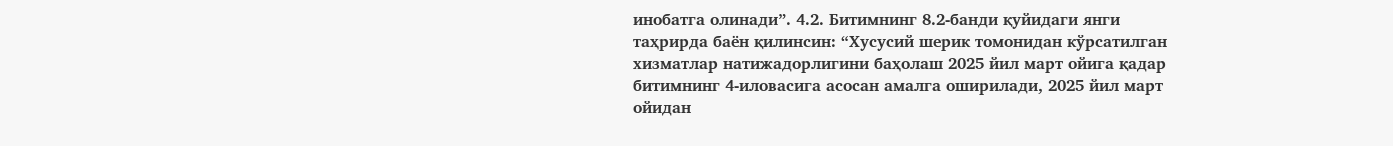инобатга олинади”. 4.2. Битимнинг 8.2-банди қуйидаги янги таҳрирда баён қилинсин: “Хусусий шерик томонидан кўрсатилган хизматлар натижадорлигини баҳолаш 2025 йил март ойига қадар битимнинг 4-иловасига асосан амалга оширилади, 2025 йил март ойидан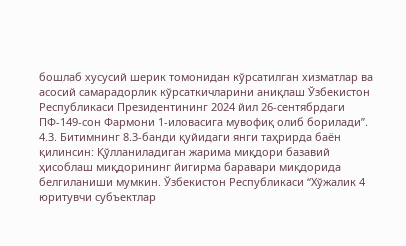бошлаб хусусий шерик томонидан кўрсатилган хизматлар ва асосий самарадорлик кўрсаткичларини аниқлаш Ўзбекистон Республикаси Президентининг 2024 йил 26-сентябрдаги ПФ-149-сон Фармони 1-иловасига мувофиқ олиб борилади”. 4.3. Битимнинг 8.3-банди қуйидаги янги таҳрирда баён қилинсин: Қўлланиладиган жарима миқдори базавий ҳисоблаш миқдорининг йигирма баравари миқдорида белгиланиши мумкин. Ўзбекистон Республикаси “Хўжалик 4 юритувчи субъектлар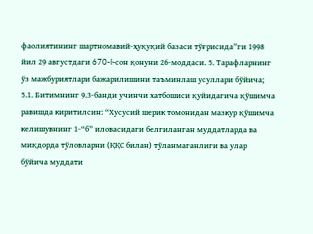фаолиятининг шартномавий-ҳуқуқий базаси тўғрисида”ги 1998 йил 29 августдаги 670-I-сон қонуни 26-моддаси. 5. Тарафларнинг ўз мажбуриятлари бажарилишини таъминлаш усуллари бўйича; 5.1. Битимнинг 9.3-банди учинчи хатбошиси қуйидагича қўшимча равишда киритилсин: “Хусусий шерик томонидан мазкур қўшимча келишувнинг 1-“б” иловасидаги белгиланган муддатларда ва миқдорда тўловларни (ҚҚС билан) тўланмаганлиги ва улар бўйича муддати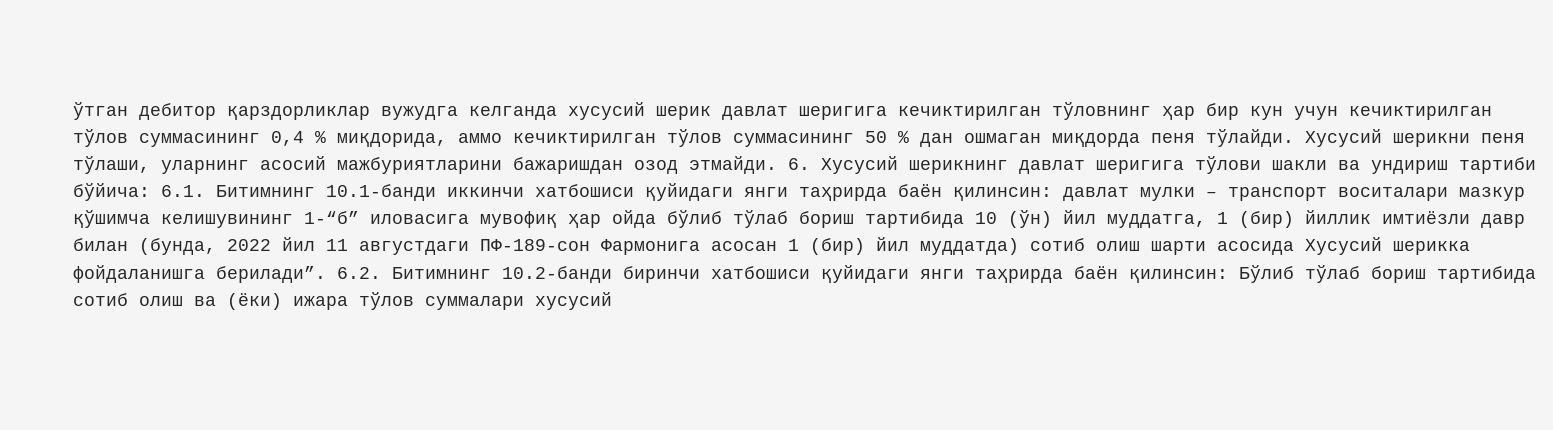ўтган дебитор қарздорликлар вужудга келганда хусусий шерик давлат шеригига кечиктирилган тўловнинг ҳар бир кун учун кечиктирилган тўлов суммасининг 0,4 % миқдорида, аммо кечиктирилган тўлов суммасининг 50 % дан ошмаган миқдорда пеня тўлайди. Хусусий шерикни пеня тўлаши, уларнинг асосий мажбуриятларини бажаришдан озод этмайди. 6. Хусусий шерикнинг давлат шеригига тўлови шакли ва ундириш тартиби бўйича: 6.1. Битимнинг 10.1-банди иккинчи хатбошиси қуйидаги янги таҳрирда баён қилинсин: давлат мулки – транспорт воситалари мазкур қўшимча келишувининг 1-“б” иловасига мувофиқ ҳар ойда бўлиб тўлаб бориш тартибида 10 (ўн) йил муддатга, 1 (бир) йиллик имтиёзли давр билан (бунда, 2022 йил 11 августдаги ПФ-189-сон Фармонига асосан 1 (бир) йил муддатда) сотиб олиш шарти асосида Хусусий шерикка фойдаланишга берилади”. 6.2. Битимнинг 10.2-банди биринчи хатбошиси қуйидаги янги таҳрирда баён қилинсин: Бўлиб тўлаб бориш тартибида сотиб олиш ва (ёки) ижара тўлов суммалари хусусий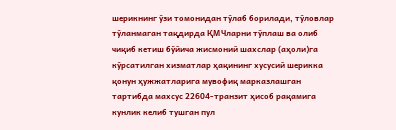шерикнинг ўзи томонидан тўлаб борилади, тўловлар тўланмаган тақдирда ҚМЧларни тўплаш ва олиб чиқиб кетиш бўйича жисмоний шахслар (аҳоли)га кўрсатилган хизматлар ҳақининг хусусий шерикка қонун ҳужжатларига мувофиқ марказлашган тартибда махсус 22604-транзит ҳисоб рақамига кунлик келиб тушган пул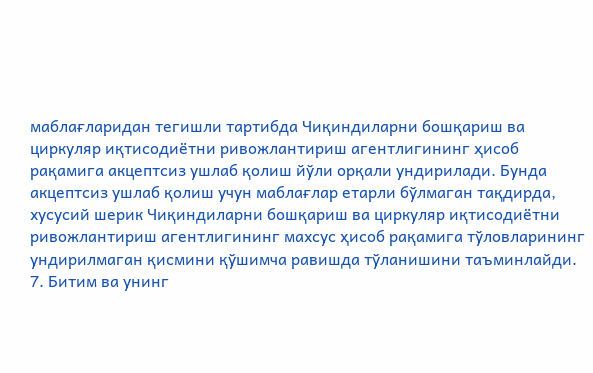маблағларидан тегишли тартибда Чиқиндиларни бошқариш ва циркуляр иқтисодиётни ривожлантириш агентлигининг ҳисоб рақамига акцептсиз ушлаб қолиш йўли орқали ундирилади. Бунда акцептсиз ушлаб қолиш учун маблағлар етарли бўлмаган тақдирда, хусусий шерик Чиқиндиларни бошқариш ва циркуляр иқтисодиётни ривожлантириш агентлигининг махсус ҳисоб рақамига тўловларининг ундирилмаган қисмини қўшимча равишда тўланишини таъминлайди. 7. Битим ва унинг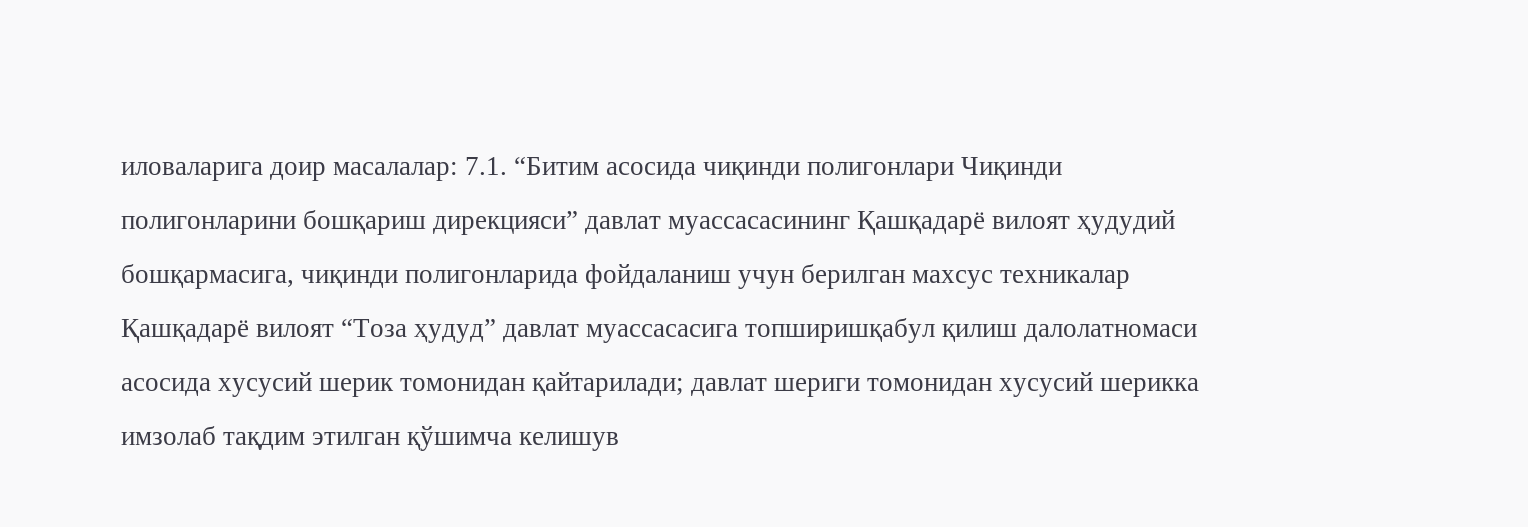иловаларига доир масалалар: 7.1. “Битим асосида чиқинди полигонлари Чиқинди полигонларини бошқариш дирекцияси” давлат муассасасининг Қашқадарё вилоят ҳудудий бошқармасига, чиқинди полигонларида фойдаланиш учун берилган махсус техникалар Қашқадарё вилоят “Тоза ҳудуд” давлат муассасасига топширишқабул қилиш далолатномаси асосида хусусий шерик томонидан қайтарилади; давлат шериги томонидан хусусий шерикка имзолаб тақдим этилган қўшимча келишув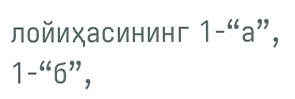лойиҳасининг 1-“а”, 1-“б”,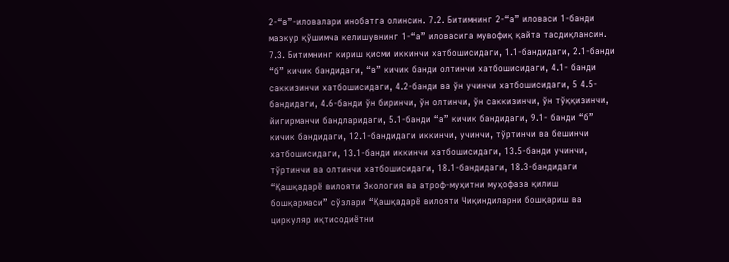2-“в”-иловалари инобатга олинсин. 7.2. Битимнинг 2-“а” иловаси 1-банди мазкур қўшимча келишувнинг 1-“а” иловасига мувофиқ қайта тасдиқлансин. 7.3. Битимнинг кириш қисми иккинчи хатбошисидаги, 1.1-бандидаги, 2.1-банди “б” кичик бандидаги, “в” кичик банди олтинчи хатбошисидаги, 4.1- банди саккизинчи хатбошисидаги, 4.2-банди ва ўн учинчи хатбошисидаги, 5 4.5-бандидаги, 4.6-банди ўн биринчи, ўн олтинчи, ўн саккизинчи, ўн тўққизинчи, йигирманчи бандларидаги, 5.1-банди “а” кичик бандидаги, 9.1- банди “б” кичик бандидаги, 12.1-бандидаги иккинчи, учинчи, тўртинчи ва бешинчи хатбошисидаги, 13.1-банди иккинчи хатбошисидаги, 13.5-банди учинчи, тўртинчи ва олтинчи хатбошисидаги, 18.1-бандидаги, 18.3-бандидаги “Қашқадарё вилояти Экология ва атроф-муҳитни муҳофаза қилиш бошқармаси” сўзлари “Қашқадарё вилояти Чиқиндиларни бошқариш ва циркуляр иқтисодиётни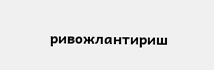ривожлантириш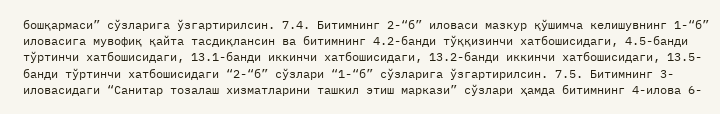бошқармаси” сўзларига ўзгартирилсин. 7.4. Битимнинг 2-“б” иловаси мазкур қўшимча келишувнинг 1-“б” иловасига мувофиқ қайта тасдиқлансин ва битимнинг 4.2-банди тўққизинчи хатбошисидаги, 4.5-банди тўртинчи хатбошисидаги, 13.1-банди иккинчи хатбошисидаги, 13.2-банди иккинчи хатбошисидаги, 13.5-банди тўртинчи хатбошисидаги “2-“б” сўзлари “1-“б” сўзларига ўзгартирилсин. 7.5. Битимнинг 3-иловасидаги “Санитар тозалаш хизматларини ташкил этиш маркази” сўзлари ҳамда битимнинг 4-илова 6-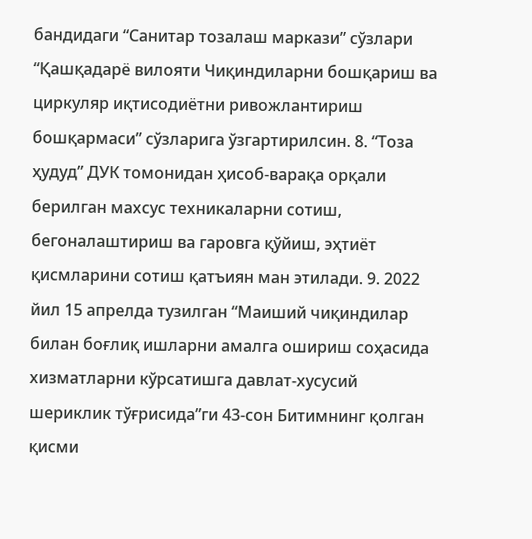бандидаги “Санитар тозалаш маркази” сўзлари “Қашқадарё вилояти Чиқиндиларни бошқариш ва циркуляр иқтисодиётни ривожлантириш бошқармаси” сўзларига ўзгартирилсин. 8. “Тоза ҳудуд” ДУК томонидан ҳисоб-варақа орқали берилган махсус техникаларни сотиш, бегоналаштириш ва гаровга қўйиш, эҳтиёт қисмларини сотиш қатъиян ман этилади. 9. 2022 йил 15 апрелда тузилган “Маиший чиқиндилар билан боғлиқ ишларни амалга ошириш соҳасида хизматларни кўрсатишга давлат-хусусий шериклик тўғрисида”ги 43-сон Битимнинг қолган қисми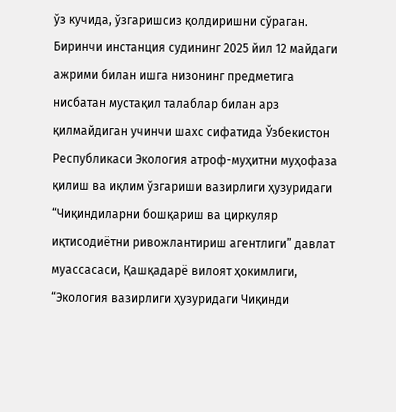ўз кучида, ўзгаришсиз қолдиришни сўраган. Биринчи инстанция судининг 2025 йил 12 майдаги ажрими билан ишга низонинг предметига нисбатан мустақил талаблар билан арз қилмайдиган учинчи шахс сифатида Ўзбекистон Республикаси Экология атроф-муҳитни муҳофаза қилиш ва иқлим ўзгариши вазирлиги ҳузуридаги “Чиқиндиларни бошқариш ва циркуляр иқтисодиётни ривожлантириш агентлиги” давлат муассасаси, Қашқадарё вилоят ҳокимлиги, “Экология вазирлиги ҳузуридаги Чиқинди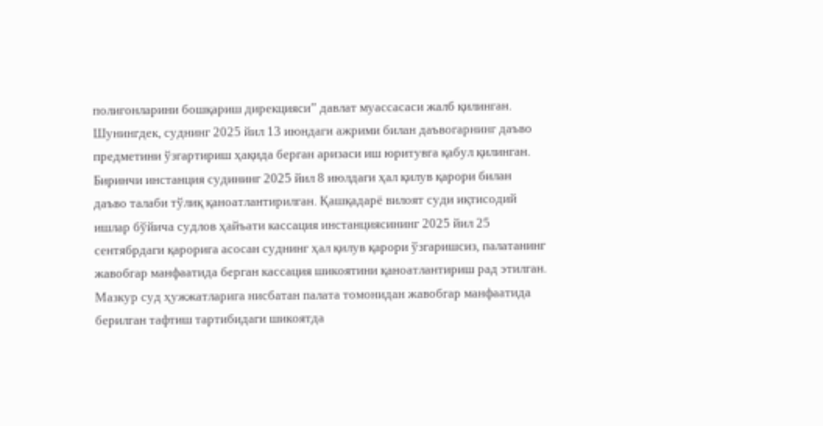полигонларини бошқариш дирекцияси” давлат муассасаси жалб қилинган. Шунингдек, суднинг 2025 йил 13 июндаги ажрими билан даъвогарнинг даъво предметини ўзгартириш ҳақида берган аризаси иш юритувга қабул қилинган. Биринчи инстанция судининг 2025 йил 8 июлдаги ҳал қилув қарори билан даъво талаби тўлиқ қаноатлантирилган. Қашқадарё вилоят суди иқтисодий ишлар бўйича судлов ҳайъати кассация инстанциясининг 2025 йил 25 сентябрдаги қарорига асосан суднинг ҳал қилув қарори ўзгаришсиз, палатанинг жавобгар манфаатида берган кассация шикоятини қаноатлантириш рад этилган. Мазкур суд ҳужжатларига нисбатан палата томонидан жавобгар манфаатида берилган тафтиш тартибидаги шикоятда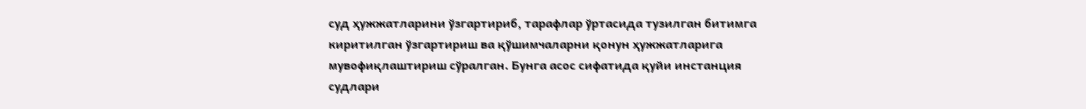суд ҳужжатларини ўзгартириб, тарафлар ўртасида тузилган битимга киритилган ўзгартириш ва қўшимчаларни қонун ҳужжатларига мувофиқлаштириш сўралган. Бунга асос сифатида қуйи инстанция судлари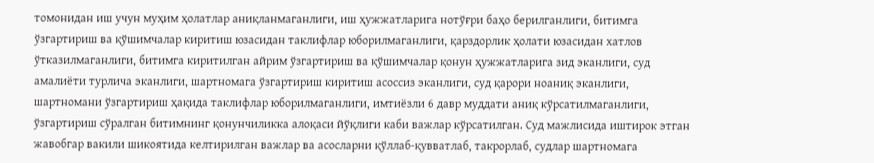томонидан иш учун муҳим ҳолатлар аниқланмаганлиги, иш ҳужжатларига нотўғри баҳо берилганлиги, битимга ўзгартириш ва қўшимчалар киритиш юзасидан таклифлар юборилмаганлиги, қарздорлик ҳолати юзасидан хатлов ўтказилмаганлиги, битимга киритилган айрим ўзгартириш ва қўшимчалар қонун ҳужжатларига зид эканлиги, суд амалиёти турлича эканлиги, шартномага ўзгартириш киритиш асоссиз эканлиги, суд қарори ноаниқ эканлиги, шартномани ўзгартириш ҳақида таклифлар юборилмаганлиги, имтиёзли 6 давр муддати аниқ кўрсатилмаганлиги, ўзгартириш сўралган битимнинг қонунчиликка алоқаси йўқлиги каби важлар кўрсатилган. Суд мажлисида иштирок этган жавобгар вакили шикоятида келтирилган важлар ва асосларни қўллаб-қувватлаб, такрорлаб, судлар шартномага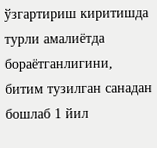ўзгартириш киритишда турли амалиётда бораётганлигини, битим тузилган санадан бошлаб 1 йил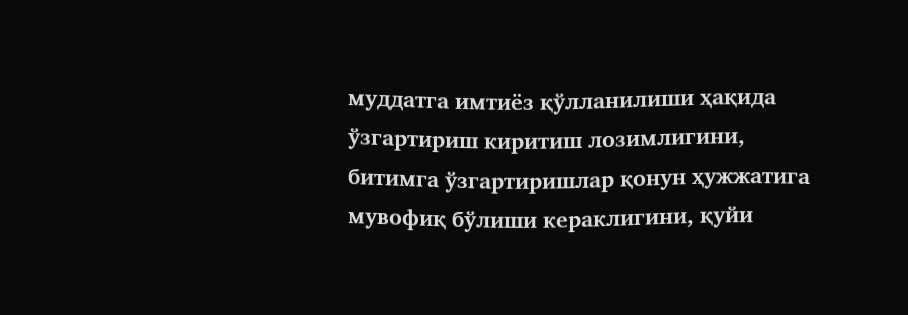муддатга имтиёз қўлланилиши ҳақида ўзгартириш киритиш лозимлигини, битимга ўзгартиришлар қонун ҳужжатига мувофиқ бўлиши кераклигини, қуйи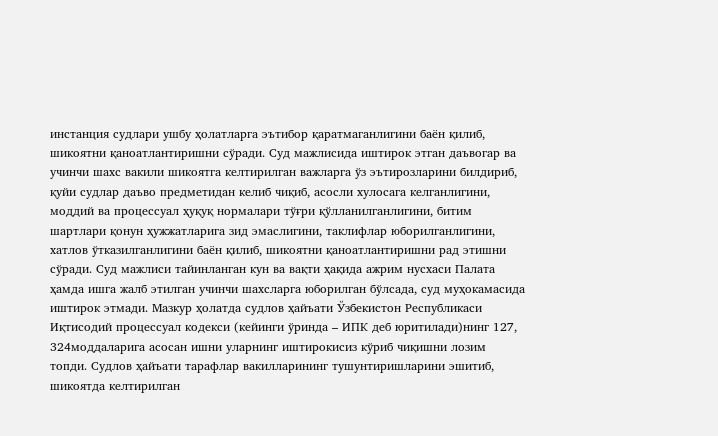инстанция судлари ушбу ҳолатларга эътибор қаратмаганлигини баён қилиб, шикоятни қаноатлантиришни сўради. Суд мажлисида иштирок этган даъвогар ва учинчи шахс вакили шикоятга келтирилган важларга ўз эътирозларини билдириб, қуйи судлар даъво предметидан келиб чиқиб, асосли хулосага келганлигини, моддий ва процессуал ҳуқуқ нормалари тўғри қўлланилганлигини, битим шартлари қонун ҳужжатларига зид эмаслигини, таклифлар юборилганлигини, хатлов ўтказилганлигини баён қилиб, шикоятни қаноатлантиришни рад этишни сўради. Суд мажлиси тайинланган кун ва вақти ҳақида ажрим нусхаси Палата ҳамда ишга жалб этилган учинчи шахсларга юборилган бўлсада, суд муҳокамасида иштирок этмади. Мазкур ҳолатда судлов ҳайъати Ўзбекистон Республикаси Иқтисодий процессуал кодекси (кейинги ўринда – ИПК деб юритилади)нинг 127, 324моддаларига асосан ишни уларнинг иштирокисиз кўриб чиқишни лозим топди. Судлов ҳайъати тарафлар вакилларининг тушунтиришларини эшитиб, шикоятда келтирилган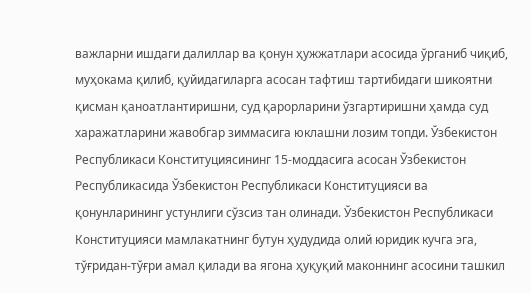важларни ишдаги далиллар ва қонун ҳужжатлари асосида ўрганиб чиқиб, муҳокама қилиб, қуйидагиларга асосан тафтиш тартибидаги шикоятни қисман қаноатлантиришни, суд қарорларини ўзгартиришни ҳамда суд харажатларини жавобгар зиммасига юклашни лозим топди. Ўзбекистон Республикаси Конституциясининг 15-моддасига асосан Ўзбекистон Республикасида Ўзбекистон Республикаси Конституцияси ва қонунларининг устунлиги сўзсиз тан олинади. Ўзбекистон Республикаси Конституцияси мамлакатнинг бутун ҳудудида олий юридик кучга эга, тўғридан-тўғри амал қилади ва ягона ҳуқуқий маконнинг асосини ташкил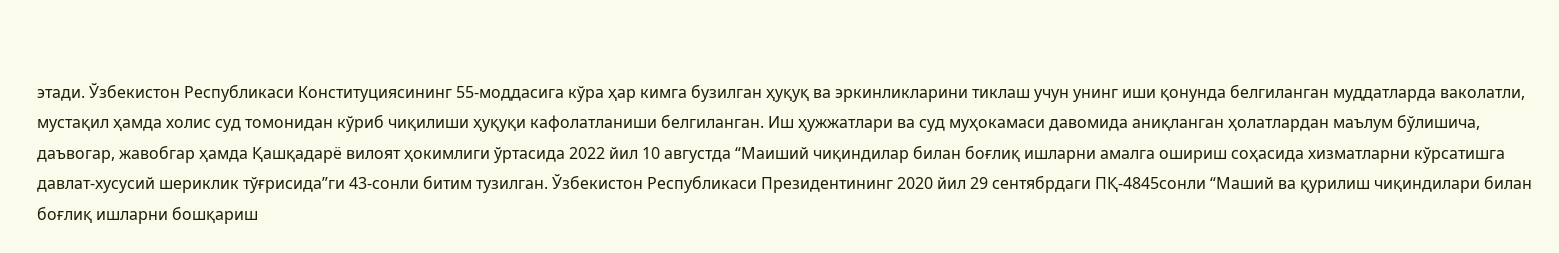этади. Ўзбекистон Республикаси Конституциясининг 55-моддасига кўра ҳар кимга бузилган ҳуқуқ ва эркинликларини тиклаш учун унинг иши қонунда белгиланган муддатларда ваколатли, мустақил ҳамда холис суд томонидан кўриб чиқилиши ҳуқуқи кафолатланиши белгиланган. Иш ҳужжатлари ва суд муҳокамаси давомида аниқланган ҳолатлардан маълум бўлишича, даъвогар, жавобгар ҳамда Қашқадарё вилоят ҳокимлиги ўртасида 2022 йил 10 августда “Маиший чиқиндилар билан боғлиқ ишларни амалга ошириш соҳасида хизматларни кўрсатишга давлат-хусусий шериклик тўғрисида”ги 43-сонли битим тузилган. Ўзбекистон Республикаси Президентининг 2020 йил 29 сентябрдаги ПҚ-4845сонли “Маший ва қурилиш чиқиндилари билан боғлиқ ишларни бошқариш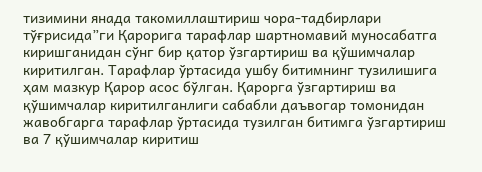тизимини янада такомиллаштириш чора-тадбирлари тўғрисида”ги Қарорига тарафлар шартномавий муносабатга киришганидан сўнг бир қатор ўзгартириш ва қўшимчалар киритилган. Тарафлар ўртасида ушбу битимнинг тузилишига ҳам мазкур Қарор асос бўлган. Қарорга ўзгартириш ва қўшимчалар киритилганлиги сабабли даъвогар томонидан жавобгарга тарафлар ўртасида тузилган битимга ўзгартириш ва 7 қўшимчалар киритиш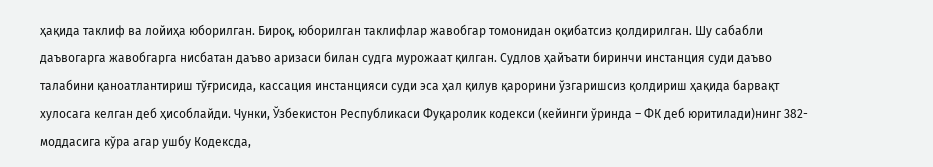ҳақида таклиф ва лойиҳа юборилган. Бироқ, юборилган таклифлар жавобгар томонидан оқибатсиз қолдирилган. Шу сабабли даъвогарга жавобгарга нисбатан даъво аризаси билан судга мурожаат қилган. Судлов ҳайъати биринчи инстанция суди даъво талабини қаноатлантириш тўғрисида, кассация инстанцияси суди эса ҳал қилув қарорини ўзгаришсиз қолдириш ҳақида барвақт хулосага келган деб ҳисоблайди. Чунки, Ўзбекистон Республикаси Фуқаролик кодекси (кейинги ўринда – ФК деб юритилади)нинг 382-моддасига кўра агар ушбу Кодексда,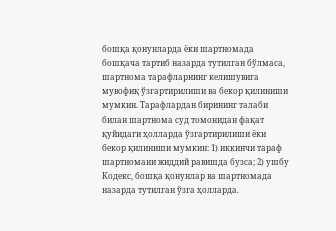бошқа қонунларда ёки шартномада бошқача тартиб назарда тутилган бўлмаса, шартнома тарафларнинг келишувига мувофиқ ўзгартирилиши ва бекор қилиниши мумкин. Тарафлардан бирининг талаби билан шартнома суд томонидан фақат қуйидаги ҳолларда ўзгартирилиши ёки бекор қилиниши мумкин: 1) иккинчи тараф шартномани жиддий равишда бузса; 2) ушбу Кодекс, бошқа қонунлар ва шартномада назарда тутилган ўзга ҳолларда.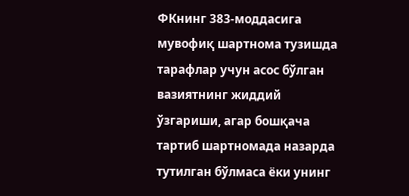ФКнинг 383-моддасига мувофиқ шартнома тузишда тарафлар учун асос бўлган вазиятнинг жиддий ўзгариши, агар бошқача тартиб шартномада назарда тутилган бўлмаса ёки унинг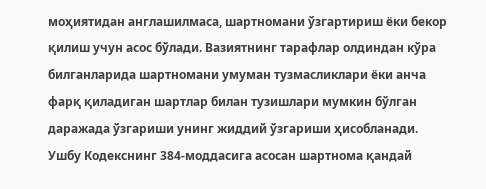моҳиятидан англашилмаса, шартномани ўзгартириш ёки бекор қилиш учун асос бўлади. Вазиятнинг тарафлар олдиндан кўра билганларида шартномани умуман тузмасликлари ёки анча фарқ қиладиган шартлар билан тузишлари мумкин бўлган даражада ўзгариши унинг жиддий ўзгариши ҳисобланади. Ушбу Кодекснинг 384-моддасига асосан шартнома қандай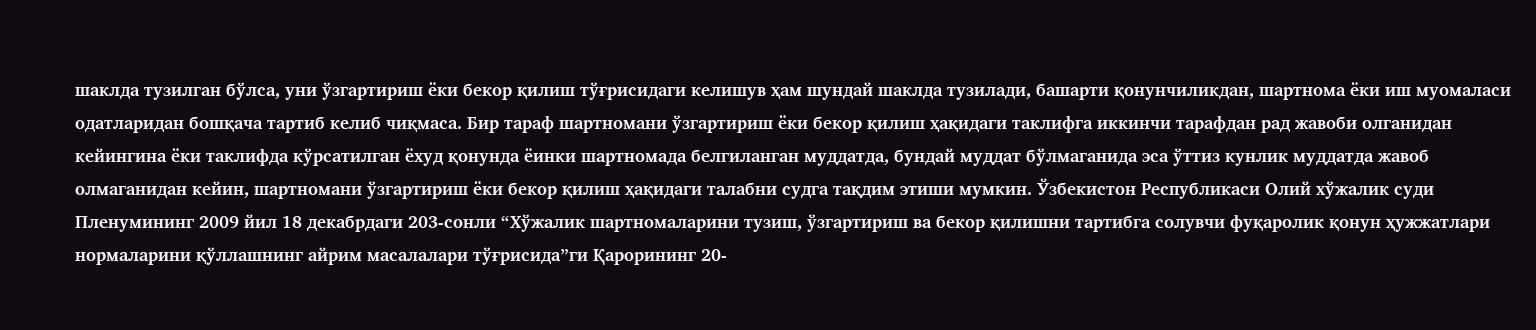шаклда тузилган бўлса, уни ўзгартириш ёки бекор қилиш тўғрисидаги келишув ҳам шундай шаклда тузилади, башарти қонунчиликдан, шартнома ёки иш муомаласи одатларидан бошқача тартиб келиб чиқмаса. Бир тараф шартномани ўзгартириш ёки бекор қилиш ҳақидаги таклифга иккинчи тарафдан рад жавоби олганидан кейингина ёки таклифда кўрсатилган ёхуд қонунда ёинки шартномада белгиланган муддатда, бундай муддат бўлмаганида эса ўттиз кунлик муддатда жавоб олмаганидан кейин, шартномани ўзгартириш ёки бекор қилиш ҳақидаги талабни судга тақдим этиши мумкин. Ўзбекистон Республикаси Олий хўжалик суди Пленумининг 2009 йил 18 декабрдаги 203-сонли “Хўжалик шартномаларини тузиш, ўзгартириш ва бекор қилишни тартибга солувчи фуқаролик қонун ҳужжатлари нормаларини қўллашнинг айрим масалалари тўғрисида”ги Қарорининг 20-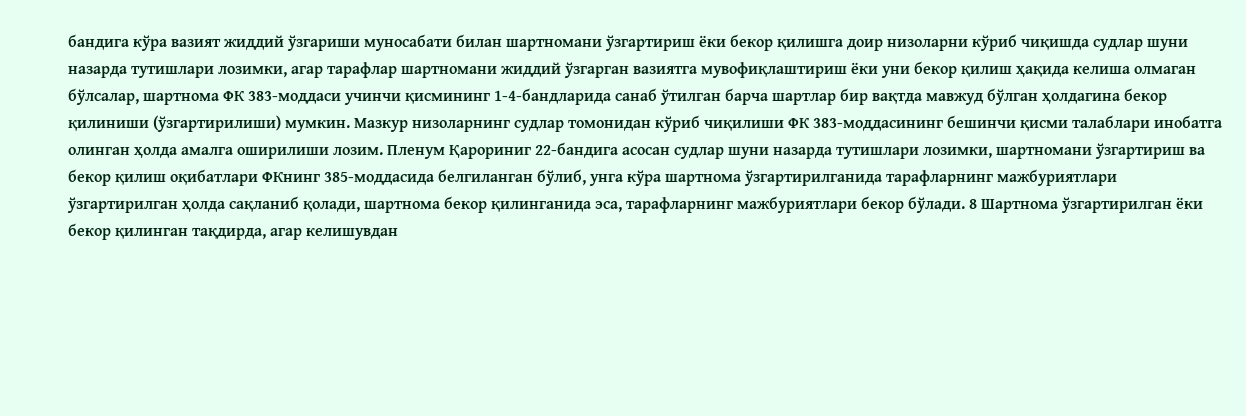бандига кўра вазият жиддий ўзгариши муносабати билан шартномани ўзгартириш ёки бекор қилишга доир низоларни кўриб чиқишда судлар шуни назарда тутишлари лозимки, агар тарафлар шартномани жиддий ўзгарган вазиятга мувофиқлаштириш ёки уни бекор қилиш ҳақида келиша олмаган бўлсалар, шартнома ФК 383-моддаси учинчи қисмининг 1-4-бандларида санаб ўтилган барча шартлар бир вақтда мавжуд бўлган ҳолдагина бекор қилиниши (ўзгартирилиши) мумкин. Мазкур низоларнинг судлар томонидан кўриб чиқилиши ФК 383-моддасининг бешинчи қисми талаблари инобатга олинган ҳолда амалга оширилиши лозим. Пленум Қарориниг 22-бандига асосан судлар шуни назарда тутишлари лозимки, шартномани ўзгартириш ва бекор қилиш оқибатлари ФКнинг 385-моддасида белгиланган бўлиб, унга кўра шартнома ўзгартирилганида тарафларнинг мажбуриятлари ўзгартирилган ҳолда сақланиб қолади, шартнома бекор қилинганида эса, тарафларнинг мажбуриятлари бекор бўлади. 8 Шартнома ўзгартирилган ёки бекор қилинган тақдирда, агар келишувдан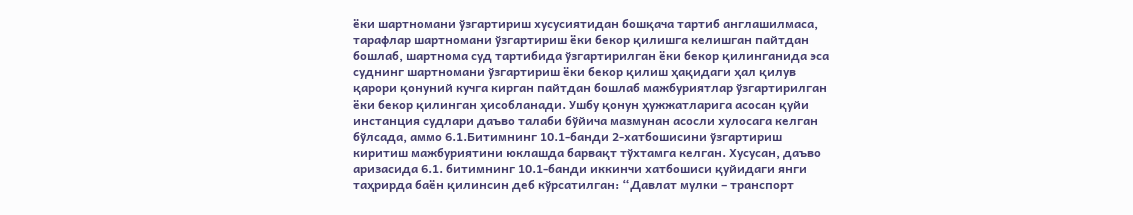ёки шартномани ўзгартириш хусусиятидан бошқача тартиб англашилмаса, тарафлар шартномани ўзгартириш ёки бекор қилишга келишган пайтдан бошлаб, шартнома суд тартибида ўзгартирилган ёки бекор қилинганида эса суднинг шартномани ўзгартириш ёки бекор қилиш ҳақидаги ҳал қилув қарори қонуний кучга кирган пайтдан бошлаб мажбуриятлар ўзгартирилган ёки бекор қилинган ҳисобланади. Ушбу қонун ҳужжатларига асосан қуйи инстанция судлари даъво талаби бўйича мазмунан асосли хулосага келган бўлсада, аммо 6.1.Битимнинг 10.1-банди 2-хатбошисини ўзгартириш киритиш мажбуриятини юклашда барвақт тўхтамга келган. Хусусан, даъво аризасида 6.1. битимнинг 10.1-банди иккинчи хатбошиси қуйидаги янги таҳрирда баён қилинсин деб кўрсатилган: “Давлат мулки – транспорт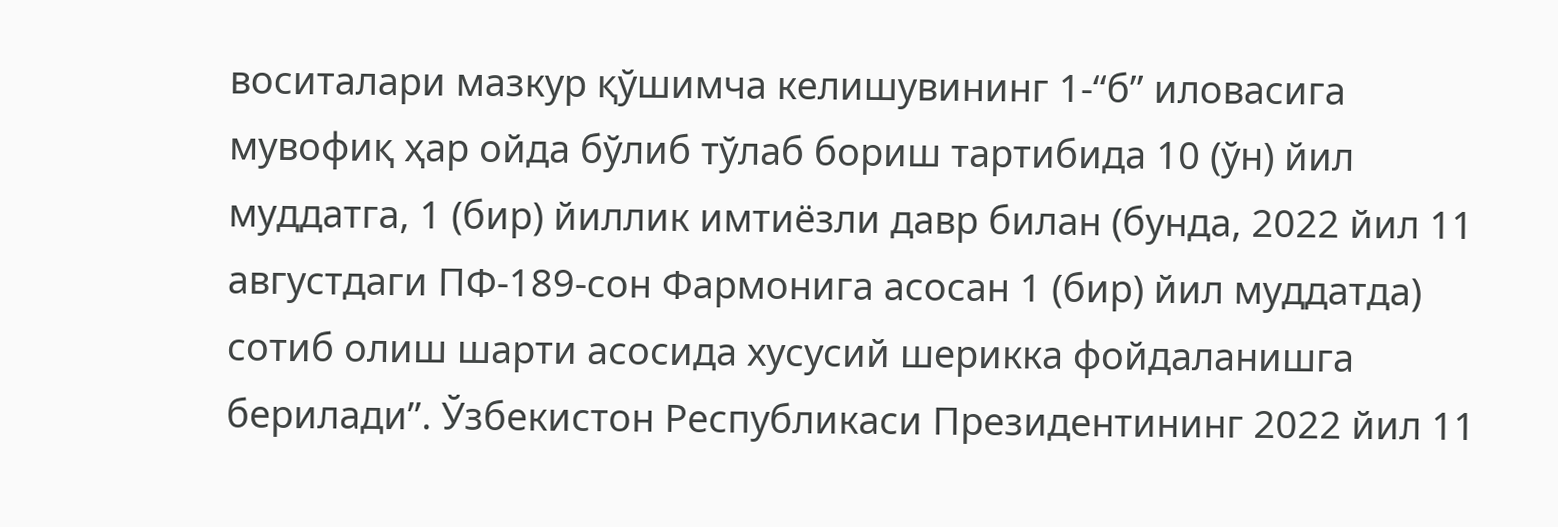воситалари мазкур қўшимча келишувининг 1-“б” иловасига мувофиқ ҳар ойда бўлиб тўлаб бориш тартибида 10 (ўн) йил муддатга, 1 (бир) йиллик имтиёзли давр билан (бунда, 2022 йил 11 августдаги ПФ-189-сон Фармонига асосан 1 (бир) йил муддатда) сотиб олиш шарти асосида хусусий шерикка фойдаланишга берилади”. Ўзбекистон Республикаси Президентининг 2022 йил 11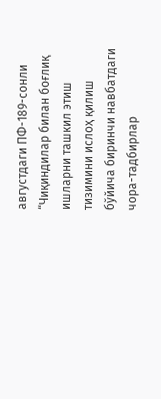августдаги ПФ-189-сонли “Чиқиндилар билан боғлиқ ишларни ташкил этиш тизимини ислоҳ қилиш бўйича биринчи навбатдаги чора-тадбирлар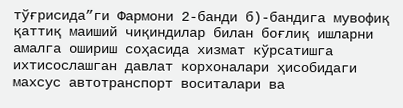тўғрисида”ги Фармони 2-банди б)-бандига мувофиқ қаттиқ маиший чиқиндилар билан боғлиқ ишларни амалга ошириш соҳасида хизмат кўрсатишга ихтисослашган давлат корхоналари ҳисобидаги махсус автотранспорт воситалари ва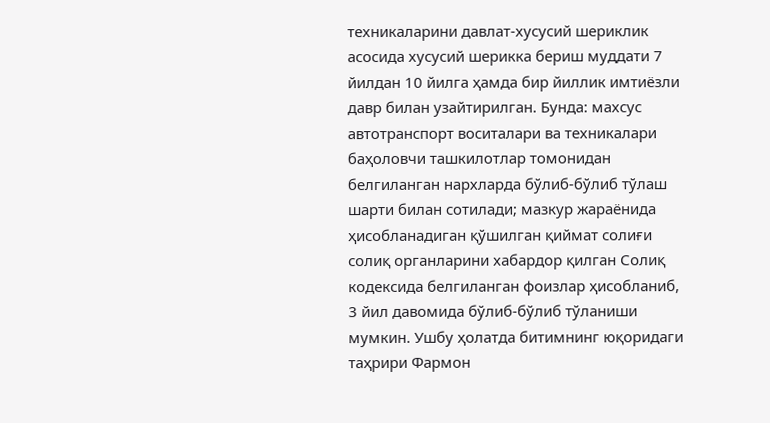техникаларини давлат-хусусий шериклик асосида хусусий шерикка бериш муддати 7 йилдан 10 йилга ҳамда бир йиллик имтиёзли давр билан узайтирилган. Бунда: махсус автотранспорт воситалари ва техникалари баҳоловчи ташкилотлар томонидан белгиланган нархларда бўлиб-бўлиб тўлаш шарти билан сотилади; мазкур жараёнида ҳисобланадиган қўшилган қиймат солиғи солиқ органларини хабардор қилган Солиқ кодексида белгиланган фоизлар ҳисобланиб, 3 йил давомида бўлиб-бўлиб тўланиши мумкин. Ушбу ҳолатда битимнинг юқоридаги таҳрири Фармон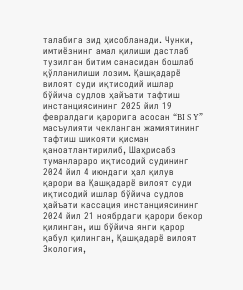талабига зид ҳисобланади. Чунки, имтиёзнинг амал қилиши дастлаб тузилган битим санасидан бошлаб қўлланилиши лозим. Қашқадарё вилоят суди иқтисодий ишлар бўйича судлов ҳайъати тафтиш инстанциясининг 2025 йил 19 февралдаги қарорига асосан “BI S Y” масъулияти чекланган жамиятининг тафтиш шикояти қисман қаноатлантирилиб, Шаҳрисабз туманлараро иқтисодий судининг 2024 йил 4 июндаги ҳал қилув қарори ва Қашқадарё вилоят суди иқтисодий ишлар бўйича судлов ҳайъати кассация инстанциясининг 2024 йил 21 ноябрдаги қарори бекор қилинган, иш бўйича янги қарор қабул қилинган, Қашқадарё вилоят Экология,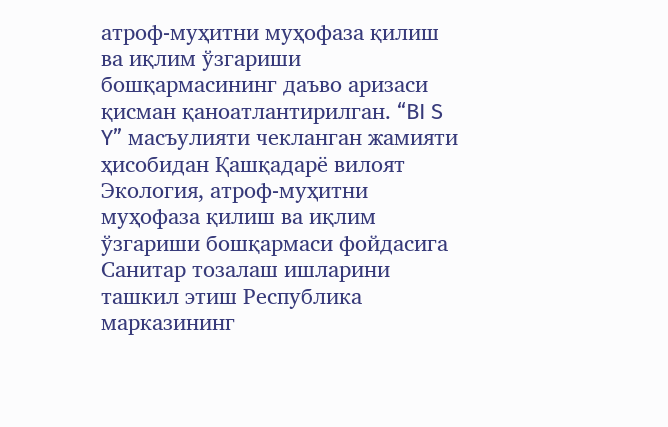атроф-муҳитни муҳофаза қилиш ва иқлим ўзгариши бошқармасининг даъво аризаси қисман қаноатлантирилган. “BI S Y” масъулияти чекланган жамияти ҳисобидан Қашқадарё вилоят Экология, атроф-муҳитни муҳофаза қилиш ва иқлим ўзгариши бошқармаси фойдасига Санитар тозалаш ишларини ташкил этиш Республика марказининг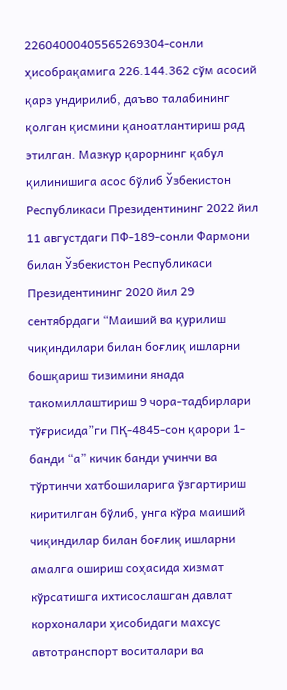22604000405565269304-сонли ҳисобрақамига 226.144.362 сўм асосий қарз ундирилиб, даъво талабининг қолган қисмини қаноатлантириш рад этилган. Мазкур қарорнинг қабул қилинишига асос бўлиб Ўзбекистон Республикаси Президентининг 2022 йил 11 августдаги ПФ-189-сонли Фармони билан Ўзбекистон Республикаси Президентининг 2020 йил 29 сентябрдаги “Маиший ва қурилиш чиқиндилари билан боғлиқ ишларни бошқариш тизимини янада такомиллаштириш 9 чора-тадбирлари тўғрисида”ги ПҚ-4845-сон қарори 1-банди “а” кичик банди учинчи ва тўртинчи хатбошиларига ўзгартириш киритилган бўлиб, унга кўра маиший чиқиндилар билан боғлиқ ишларни амалга ошириш соҳасида хизмат кўрсатишга ихтисослашган давлат корхоналари ҳисобидаги махсус автотранспорт воситалари ва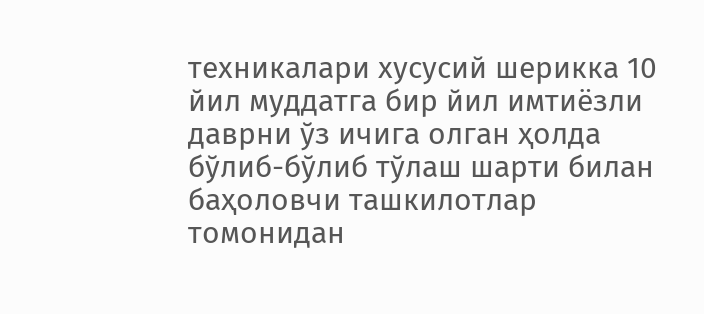техникалари хусусий шерикка 10 йил муддатга бир йил имтиёзли даврни ўз ичига олган ҳолда бўлиб-бўлиб тўлаш шарти билан баҳоловчи ташкилотлар томонидан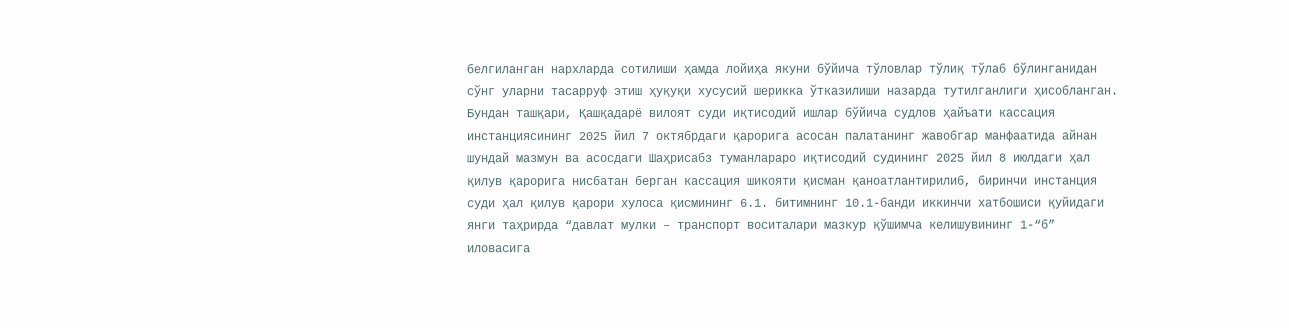белгиланган нархларда сотилиши ҳамда лойиҳа якуни бўйича тўловлар тўлиқ тўлаб бўлинганидан сўнг уларни тасарруф этиш ҳуқуқи хусусий шерикка ўтказилиши назарда тутилганлиги ҳисобланган. Бундан ташқари, Қашқадарё вилоят суди иқтисодий ишлар бўйича судлов ҳайъати кассация инстанциясининг 2025 йил 7 октябрдаги қарорига асосан палатанинг жавобгар манфаатида айнан шундай мазмун ва асосдаги Шаҳрисабз туманлараро иқтисодий судининг 2025 йил 8 июлдаги ҳал қилув қарорига нисбатан берган кассация шикояти қисман қаноатлантирилиб, биринчи инстанция суди ҳал қилув қарори хулоса қисмининг 6.1. битимнинг 10.1-банди иккинчи хатбошиси қуйидаги янги таҳрирда “давлат мулки – транспорт воситалари мазкур қўшимча келишувининг 1-“б” иловасига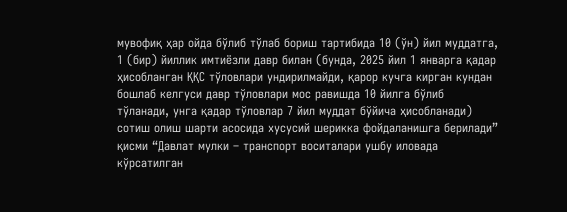мувофиқ ҳар ойда бўлиб тўлаб бориш тартибида 10 (ўн) йил муддатга, 1 (бир) йиллик имтиёзли давр билан (бунда, 2025 йил 1 январга қадар ҳисобланган ҚҚС тўловлари ундирилмайди, қарор кучга кирган кундан бошлаб келгуси давр тўловлари мос равишда 10 йилга бўлиб тўланади, унга қадар тўловлар 7 йил муддат бўйича ҳисобланади) сотиш олиш шарти асосида хусусий шерикка фойдаланишга берилади” қисми “Давлат мулки – транспорт воситалари ушбу иловада кўрсатилган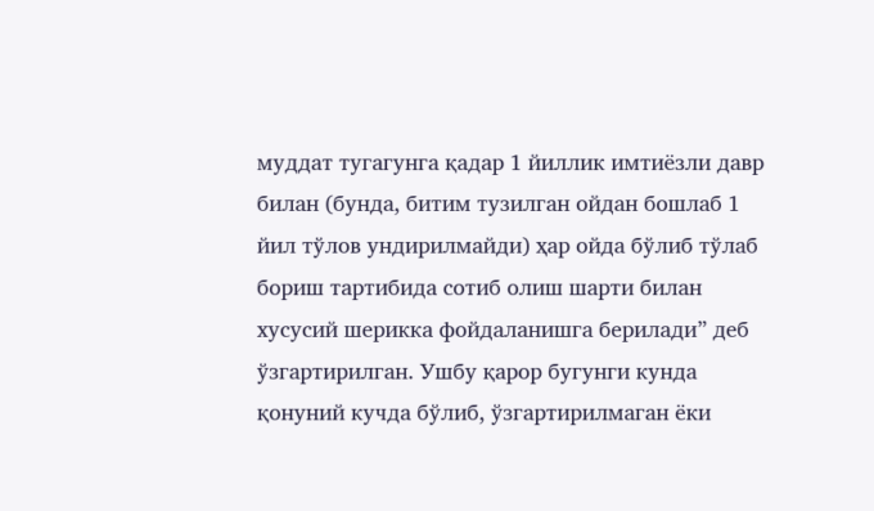муддат тугагунга қадар 1 йиллик имтиёзли давр билан (бунда, битим тузилган ойдан бошлаб 1 йил тўлов ундирилмайди) ҳар ойда бўлиб тўлаб бориш тартибида сотиб олиш шарти билан хусусий шерикка фойдаланишга берилади” деб ўзгартирилган. Ушбу қарор бугунги кунда қонуний кучда бўлиб, ўзгартирилмаган ёки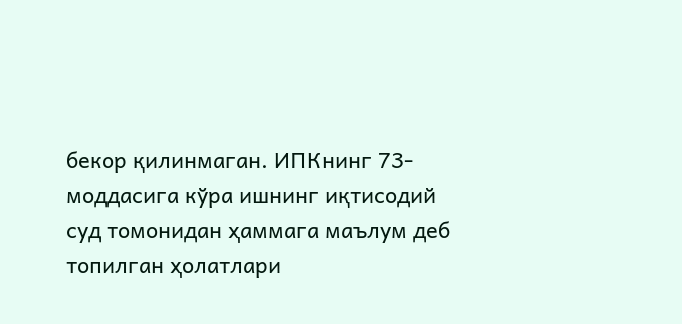бекор қилинмаган. ИПКнинг 73-моддасига кўра ишнинг иқтисодий суд томонидан ҳаммага маълум деб топилган ҳолатлари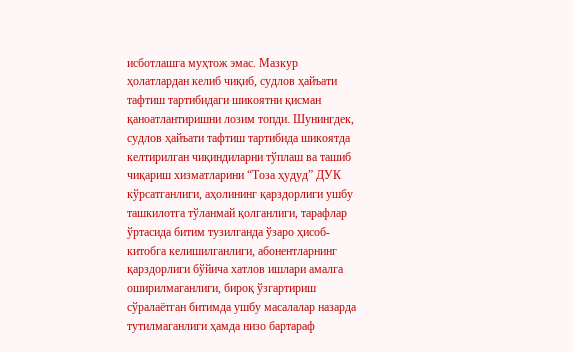исботлашга муҳтож эмас. Мазкур ҳолатлардан келиб чиқиб, судлов ҳайъати тафтиш тартибидаги шикоятни қисман қаноатлантиришни лозим топди. Шунингдек, судлов ҳайъати тафтиш тартибида шикоятда келтирилган чиқиндиларни тўплаш ва ташиб чиқариш хизматларини “Тоза ҳудуд” ДУК кўрсатганлиги, аҳолининг қарздорлиги ушбу ташкилотга тўланмай қолганлиги, тарафлар ўртасида битим тузилганда ўзаро ҳисоб-китобга келишилганлиги, абонентларнинг қарздорлиги бўйича хатлов ишлари амалга оширилмаганлиги, бироқ ўзгартириш сўралаётган битимда ушбу масалалар назарда тутилмаганлиги ҳамда низо бартараф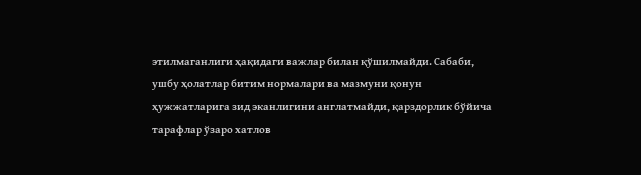этилмаганлиги ҳақидаги важлар билан қўшилмайди. Сабаби, ушбу ҳолатлар битим нормалари ва мазмуни қонун ҳужжатларига зид эканлигини англатмайди, қарздорлик бўйича тарафлар ўзаро хатлов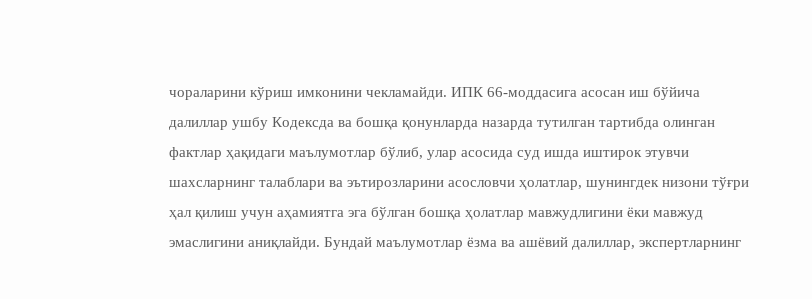чораларини кўриш имконини чекламайди. ИПК 66-моддасига асосан иш бўйича далиллар ушбу Кодексда ва бошқа қонунларда назарда тутилган тартибда олинган фактлар ҳақидаги маълумотлар бўлиб, улар асосида суд ишда иштирок этувчи шахсларнинг талаблари ва эътирозларини асословчи ҳолатлар, шунингдек низони тўғри ҳал қилиш учун аҳамиятга эга бўлган бошқа ҳолатлар мавжудлигини ёки мавжуд эмаслигини аниқлайди. Бундай маълумотлар ёзма ва ашёвий далиллар, экспертларнинг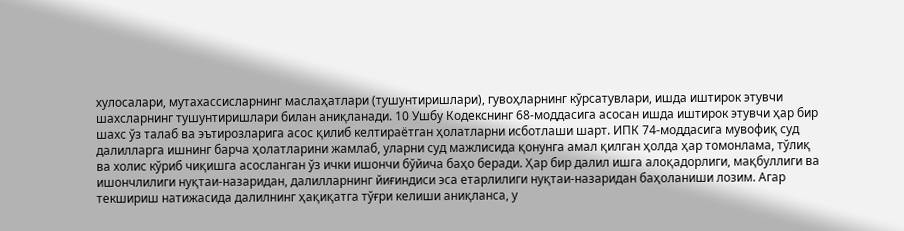хулосалари, мутахассисларнинг маслаҳатлари (тушунтиришлари), гувоҳларнинг кўрсатувлари, ишда иштирок этувчи шахсларнинг тушунтиришлари билан аниқланади. 10 Ушбу Кодекснинг 68-моддасига асосан ишда иштирок этувчи ҳар бир шахс ўз талаб ва эътирозларига асос қилиб келтираётган ҳолатларни исботлаши шарт. ИПК 74-моддасига мувофиқ суд далилларга ишнинг барча ҳолатларини жамлаб, уларни суд мажлисида қонунга амал қилган ҳолда ҳар томонлама, тўлиқ ва холис кўриб чиқишга асосланган ўз ички ишончи бўйича баҳо беради. Ҳар бир далил ишга алоқадорлиги, мақбуллиги ва ишончлилиги нуқтаи-назаридан, далилларнинг йиғиндиси эса етарлилиги нуқтаи-назаридан баҳоланиши лозим. Агар текшириш натижасида далилнинг ҳақиқатга тўғри келиши аниқланса, у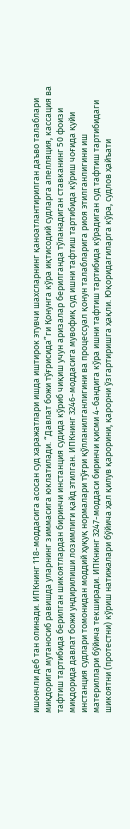ишончли деб тан олинади. ИПКнинг 118-моддасига асосан суд харажатлари ишда иштирок этувчи шахсларнинг қаноатлантирилган даъво талаблари миқдорига мутаносиб равишда уларнинг зиммасига юклатилади. “Давлат божи тўғрисида”ги Қонунга кўра иқтисодий судларга апелляция, кассация ва тафтиш тартибида берилган шикоятлардан биринчи инстанция судида кўриб чиқиш учун аризалар берилганда тўланадиган ставканинг 50 фоизи миқдорида давлат божи ундирилиши лозимлиги қайд этилган. ИПКнинг 3246-моддасига мувофиқ суд ишни тафтиш тартибида кўриш чоғида қуйи инстанция судлари томонидан моддий ҳуқуқ нормалари тўғри қўлланилганлигини ва процессуал қонун талабларига риоя этилганлигини иш материллари бўйича текширади. ИПКнинг 3247-моддаси биринчи қисми 4-бандига кўра ишни тафтиш тартибида кўрадиган суд тафтиш тартибидаги шикоятни (протестни) кўриш натижалари бўйича ҳал қилув қарорини, қарорни ўзгартиришга ҳақли. Юқоридагиларга кўра, судлов ҳайъати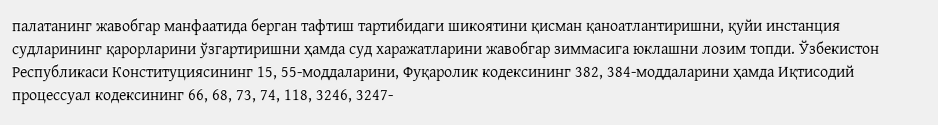палатанинг жавобгар манфаатида берган тафтиш тартибидаги шикоятини қисман қаноатлантиришни, қуйи инстанция судларининг қарорларини ўзгартиришни ҳамда суд харажатларини жавобгар зиммасига юклашни лозим топди. Ўзбекистон Республикаси Конституциясининг 15, 55-моддаларини, Фуқаролик кодексининг 382, 384-моддаларини ҳамда Иқтисодий процессуал кодексининг 66, 68, 73, 74, 118, 3246, 3247-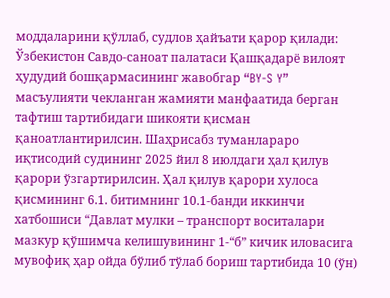моддаларини қўллаб, судлов ҳайъати қарор қилади: Ўзбекистон Савдо-саноат палатаси Қашқадарё вилоят ҳудудий бошқармасининг жавобгар “BY-S Y” масъулияти чекланган жамияти манфаатида берган тафтиш тартибидаги шикояти қисман қаноатлантирилсин. Шаҳрисабз туманлараро иқтисодий судининг 2025 йил 8 июлдаги ҳал қилув қарори ўзгартирилсин. Ҳал қилув қарори хулоса қисмининг 6.1. битимнинг 10.1-банди иккинчи хатбошиси “Давлат мулки – транспорт воситалари мазкур қўшимча келишувининг 1-“б” кичик иловасига мувофиқ ҳар ойда бўлиб тўлаб бориш тартибида 10 (ўн)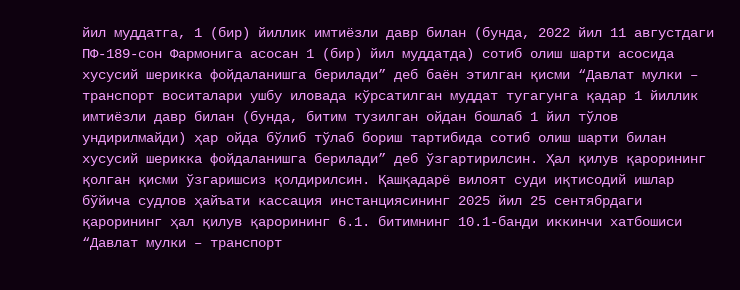йил муддатга, 1 (бир) йиллик имтиёзли давр билан (бунда, 2022 йил 11 августдаги ПФ-189-сон Фармонига асосан 1 (бир) йил муддатда) сотиб олиш шарти асосида хусусий шерикка фойдаланишга берилади” деб баён этилган қисми “Давлат мулки – транспорт воситалари ушбу иловада кўрсатилган муддат тугагунга қадар 1 йиллик имтиёзли давр билан (бунда, битим тузилган ойдан бошлаб 1 йил тўлов ундирилмайди) ҳар ойда бўлиб тўлаб бориш тартибида сотиб олиш шарти билан хусусий шерикка фойдаланишга берилади” деб ўзгартирилсин. Ҳал қилув қарорининг қолган қисми ўзгаришсиз қолдирилсин. Қашқадарё вилоят суди иқтисодий ишлар бўйича судлов ҳайъати кассация инстанциясининг 2025 йил 25 сентябрдаги қарорининг ҳал қилув қарорининг 6.1. битимнинг 10.1-банди иккинчи хатбошиси “Давлат мулки – транспорт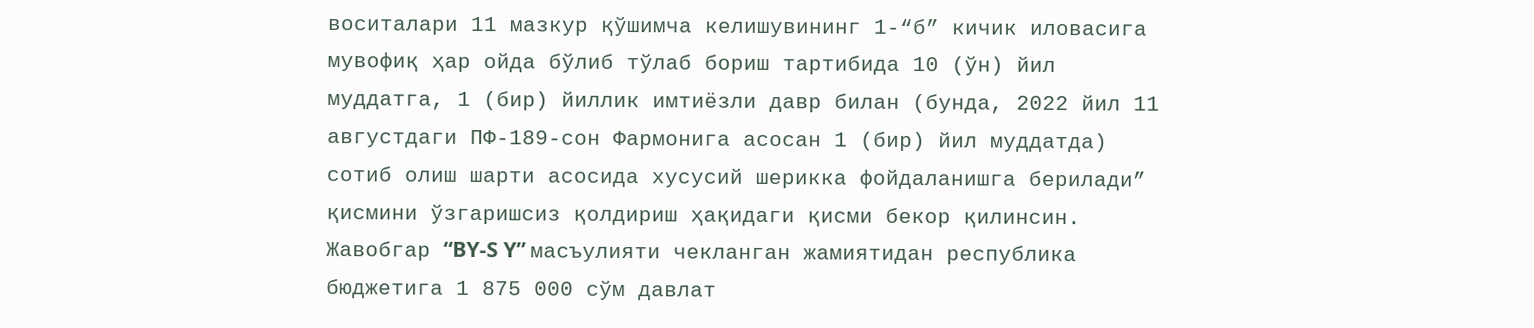воситалари 11 мазкур қўшимча келишувининг 1-“б” кичик иловасига мувофиқ ҳар ойда бўлиб тўлаб бориш тартибида 10 (ўн) йил муддатга, 1 (бир) йиллик имтиёзли давр билан (бунда, 2022 йил 11 августдаги ПФ-189-сон Фармонига асосан 1 (бир) йил муддатда) сотиб олиш шарти асосида хусусий шерикка фойдаланишга берилади” қисмини ўзгаришсиз қолдириш ҳақидаги қисми бекор қилинсин. Жавобгар “BY-S Y” масъулияти чекланган жамиятидан республика бюджетига 1 875 000 сўм давлат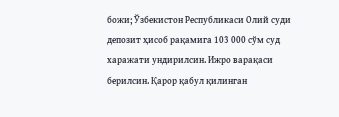божи; Ўзбекистон Республикаси Олий суди депозит ҳисоб рақамига 103 000 сўм суд харажати ундирилсин. Ижро варақаси берилсин. Қарор қабул қилинган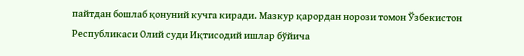пайтдан бошлаб қонуний кучга киради. Мазкур қарордан норози томон Ўзбекистон Республикаси Олий суди Иқтисодий ишлар бўйича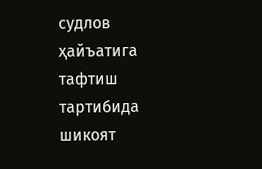судлов ҳайъатига тафтиш тартибида шикоят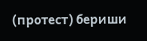(протест) бериши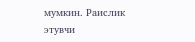мумкин. Раислик этувчи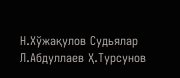Н.Хўжақулов Судьялар Л.Абдуллаев Ҳ.Турсунов